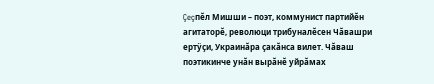Çeçпĕл Мишши – поэт, коммунист партийĕн агитаторĕ, революци трибуналĕсен Чăвашри ертÿçи, Украинăра çакăнса вилет. Чăваш поэтикинче унăн вырăнĕ уйрăмах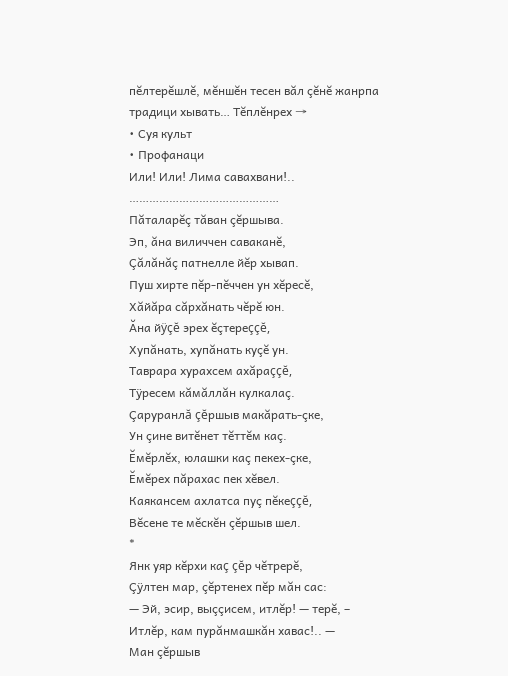пĕлтерĕшлĕ, мĕншĕн тесен вăл çĕнĕ жанрпа традици хывать… Тĕплĕнрех →
• Суя культ
• Профанаци
Или! Или! Лима савахвани!..
………………………………………
Пăталарĕç тăван çĕршыва.
Эп, ăна виличчен саваканĕ,
Çăлăнăç патнелле йĕр хывап.
Пуш хирте пĕр-пĕччен ун хĕресĕ,
Хăйăра сăрхăнать чĕрĕ юн.
Ăна йÿçĕ эрех ĕçтереççĕ,
Хупăнать, хупăнать куçĕ ун.
Таврара хурахсем ахăраççĕ,
Тÿресем кăмăллăн кулкалаç.
Çаруранлă çĕршыв макăрать-çке,
Ун çине витĕнет тĕттĕм каç.
Ĕмĕрлĕх, юлашки каç пекех-çке,
Ĕмĕрех пăрахас пек хĕвел.
Каякансем ахлатса пуç пĕкеççĕ,
Вĕсене те мĕскĕн çĕршыв шел.
*
Янк уяр кĕрхи каç çĕр чĕтрерĕ,
Çÿлтен мар, çĕртенех пĕр мăн сас:
— Эй, эсир, выççисем, итлĕр! — терĕ, –
Итлĕр, кам пурăнмашкăн хавас!.. —
Ман çĕршыв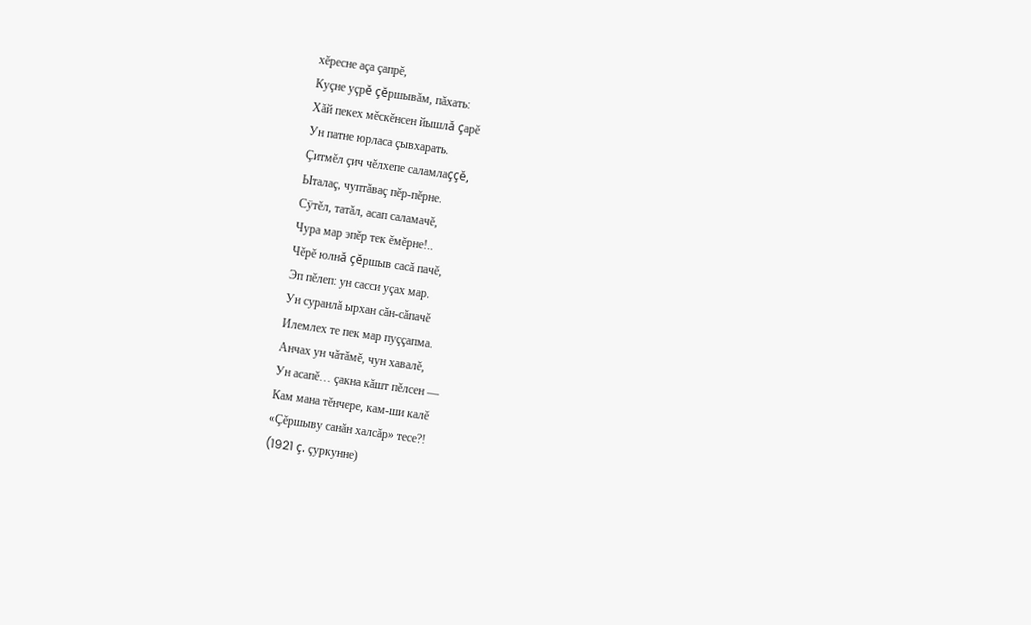хĕресне аçа çапрĕ,
Куçне уçрĕ çĕршывăм, пăхать:
Хăй пекех мĕскĕнсен йышлă çарĕ
Ун патне юрласа çывхарать.
Çитмĕл çич чĕлхепе саламлаççĕ,
Ыталаç, чуптăваç пĕр-пĕрне.
Сÿтĕл, татăл, асап саламачĕ,
Чура мар эпĕр тек ĕмĕрне!..
Чĕрĕ юлнă çĕршыв сасă пачĕ,
Эп пĕлеп: ун сасси уçах мар.
Ун суранлă ырхан сăн-сăпачĕ
Илемлех те пек мар пуççапма.
Анчах ун чăтăмĕ, чун хавалĕ,
Ун асапĕ… çакна кăшт пĕлсен —
Кам мана тĕнчере, кам-ши калĕ
«Çĕршыву санăн халсăр» тесе?!
(1921 ç. çуркунне)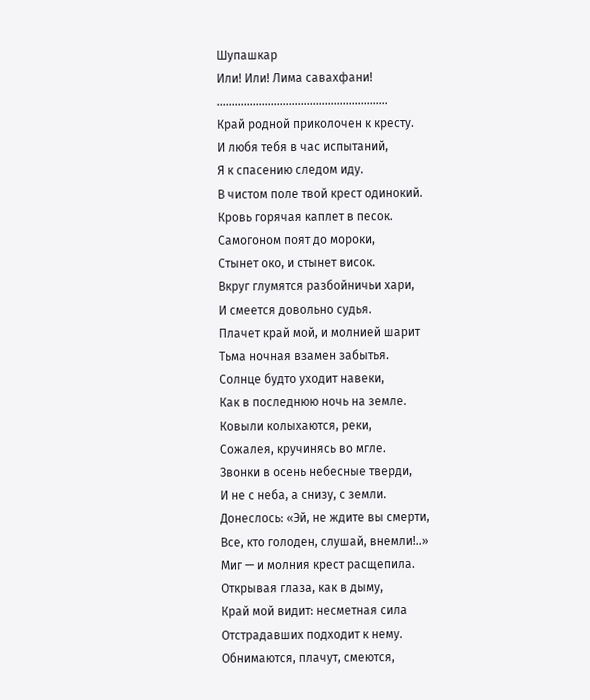Шупашкар
Или! Или! Лима савахфани!
…………………………………………………
Край родной приколочен к кресту.
И любя тебя в час испытаний,
Я к спасению следом иду.
В чистом поле твой крест одинокий.
Кровь горячая каплет в песок.
Самогоном поят до мороки,
Стынет око, и стынет висок.
Вкруг глумятся разбойничьи хари,
И смеется довольно судья.
Плачет край мой, и молнией шарит
Тьма ночная взамен забытья.
Солнце будто уходит навеки,
Как в последнюю ночь на земле.
Ковыли колыхаются, реки,
Сожалея, кручинясь во мгле.
Звонки в осень небесные тверди,
И не с неба, а снизу, с земли.
Донеслось: «Эй, не ждите вы смерти,
Все, кто голоден, слушай, внемли!..»
Миг — и молния крест расщепила.
Открывая глаза, как в дыму,
Край мой видит: несметная сила
Отстрадавших подходит к нему.
Обнимаются, плачут, смеются,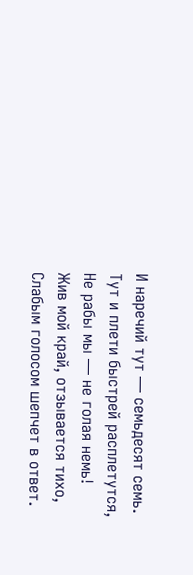И наречий тут — семьдесят семь.
Тут и плети быстрей расплетутся,
Не рабы мы — не голая немь!
Жив мой край, отзывается тихо,
Слабым голосом шепчет в ответ.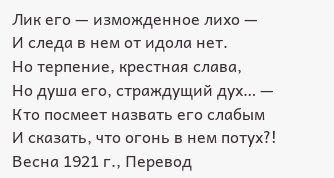Лик его — изможденное лихо —
И следа в нем от идола нет.
Но терпение, крестная слава,
Но душа его, страждущий дух… —
Кто посмеет назвать его слабым
И сказать, что огонь в нем потух?!
Весна 1921 г., Перевод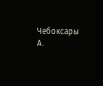Чебоксары А.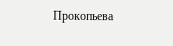Прокопьева